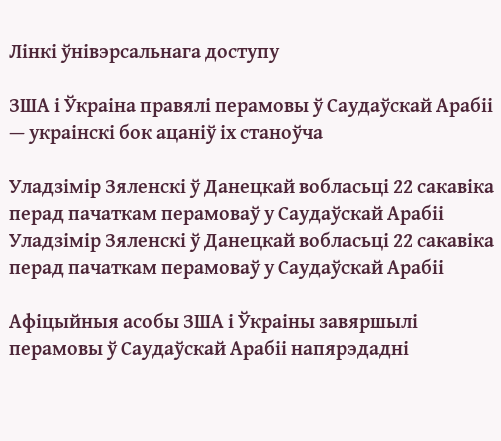Лінкі ўнівэрсальнага доступу

ЗША і Ўкраіна правялі перамовы ў Саудаўскай Арабіі — украінскі бок ацаніў іх станоўча

Уладзімір Зяленскі ў Данецкай вобласьці 22 сакавіка перад пачаткам перамоваў у Саудаўскай Арабіі
Уладзімір Зяленскі ў Данецкай вобласьці 22 сакавіка перад пачаткам перамоваў у Саудаўскай Арабіі

Афіцыйныя асобы ЗША і Ўкраіны завяршылі перамовы ў Саудаўскай Арабіі напярэдадні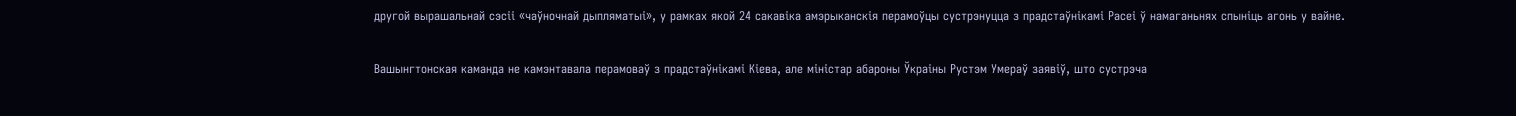другой вырашальнай сэсіі «чаўночнай дыпляматыі», у рамках якой 24 сакавіка амэрыканскія перамоўцы сустрэнуцца з прадстаўнікамі Расеі ў намаганьнях спыніць агонь у вайне.

Вашынгтонская каманда не камэнтавала перамоваў з прадстаўнікамі Кіева, але міністар абароны Ўкраіны Рустэм Умераў заявіў, што сустрэча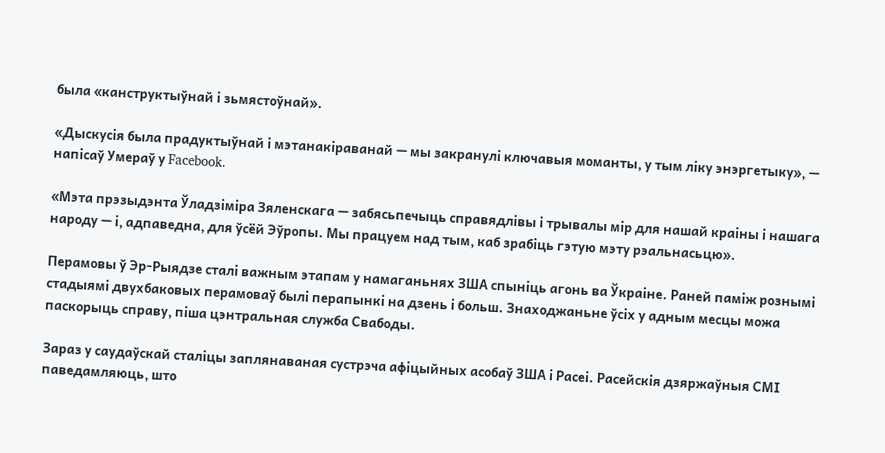была «канструктыўнай і зьмястоўнай».

«Дыскусія была прадуктыўнай і мэтанакіраванай — мы закранулі ключавыя моманты, у тым ліку энэргетыку», — напісаў Умераў у Facebook.

«Мэта прэзыдэнта Ўладзіміра Зяленскага — забясьпечыць справядлівы і трывалы мір для нашай краіны і нашага народу — і, адпаведна, для ўсёй Эўропы. Мы працуем над тым, каб зрабіць гэтую мэту рэальнасьцю».

Перамовы ў Эр-Рыядзе сталі важным этапам у намаганьнях ЗША спыніць агонь ва Ўкраіне. Раней паміж рознымі стадыямі двухбаковых перамоваў былі перапынкі на дзень і больш. Знаходжаньне ўсіх у адным месцы можа паскорыць справу, піша цэнтральная служба Свабоды.

Зараз у саудаўскай сталіцы заплянаваная сустрэча афіцыйных асобаў ЗША і Расеі. Расейскія дзяржаўныя СМІ паведамляюць, што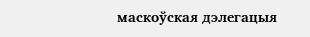маскоўская дэлегацыя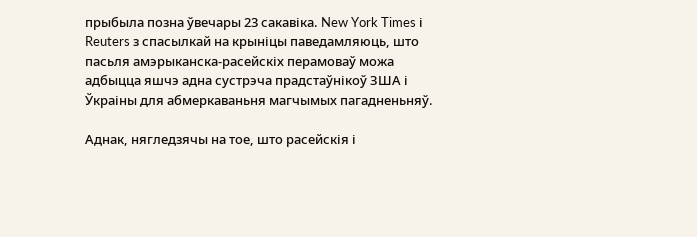прыбыла позна ўвечары 23 сакавіка. New York Times і Reuters з спасылкай на крыніцы паведамляюць, што пасьля амэрыканска-расейскіх перамоваў можа адбыцца яшчэ адна сустрэча прадстаўнікоў ЗША і Ўкраіны для абмеркаваньня магчымых пагадненьняў.

Аднак, нягледзячы на тое, што расейскія і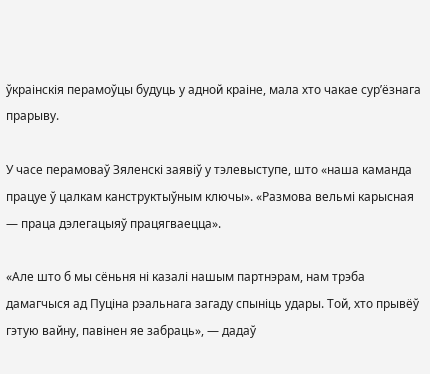ўкраінскія перамоўцы будуць у адной краіне, мала хто чакае сур’ёзнага прарыву.

У часе перамоваў Зяленскі заявіў у тэлевыступе, што «наша каманда працуе ў цалкам канструктыўным ключы». «Размова вельмі карысная — праца дэлегацыяў працягваецца».

«Але што б мы сёньня ні казалі нашым партнэрам, нам трэба дамагчыся ад Пуціна рэальнага загаду спыніць удары. Той, хто прывёў гэтую вайну, павінен яе забраць», — дадаў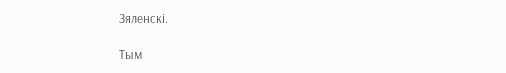Зяленскі.

Тым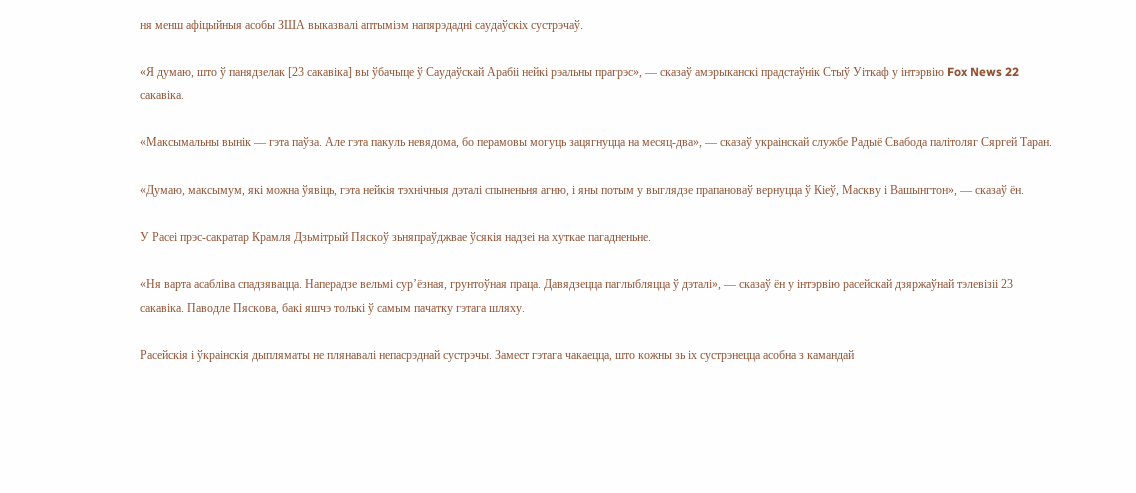ня менш афіцыйныя асобы ЗША выказвалі аптымізм напярэдадні саудаўскіх сустрэчаў.

«Я думаю, што ў панядзелак [23 сакавіка] вы ўбачыце ў Саудаўскай Арабіі нейкі рэальны прагрэс», — сказаў амэрыканскі прадстаўнік Стыў Уіткаф у інтэрвію Fox News 22 сакавіка.

«Максымальны вынік — гэта паўза. Але гэта пакуль невядома, бо перамовы могуць зацягнуцца на месяц-два», — сказаў украінскай службе Радыё Свабода палітоляг Сяргей Таран.

«Думаю, максымум, які можна ўявіць, гэта нейкія тэхнічныя дэталі спыненьня агню, і яны потым у выглядзе прапановаў вернуцца ў Кіеў, Маскву і Вашынгтон», — сказаў ён.

У Расеі прэс-сакратар Крамля Дзьмітрый Пяскоў зьняпраўджвае ўсякія надзеі на хуткае пагадненьне.

«Ня варта асабліва спадзявацца. Наперадзе вельмі сур’ёзная, грунтоўная праца. Давядзецца паглыбляцца ў дэталі», — сказаў ён у інтэрвію расейскай дзяржаўнай тэлевізіі 23 сакавіка. Паводле Пяскова, бакі яшчэ толькі ў самым пачатку гэтага шляху.

Расейскія і ўкраінскія дыпляматы не плянавалі непасрэднай сустрэчы. Замест гэтага чакаецца, што кожны зь іх сустрэнецца асобна з камандай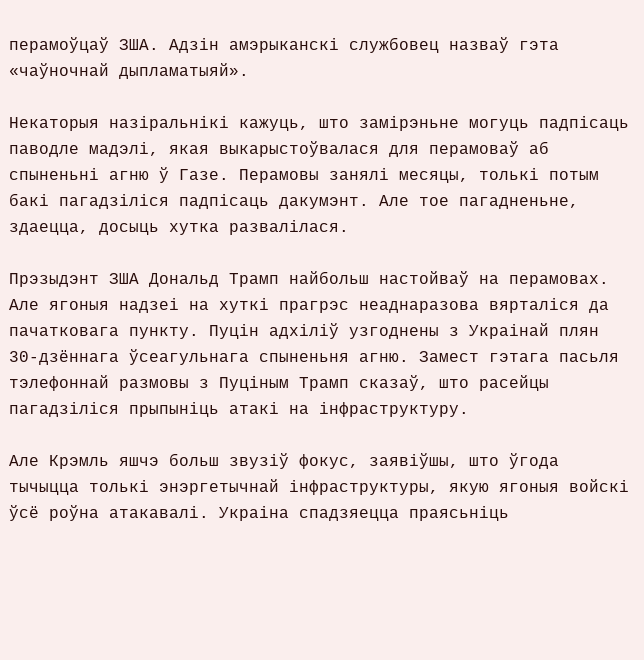перамоўцаў ЗША. Адзін амэрыканскі службовец назваў гэта «чаўночнай дыпламатыяй».

Некаторыя назіральнікі кажуць, што замірэньне могуць падпісаць паводле мадэлі, якая выкарыстоўвалася для перамоваў аб спыненьні агню ў Газе. Перамовы занялі месяцы, толькі потым бакі пагадзіліся падпісаць дакумэнт. Але тое пагадненьне, здаецца, досыць хутка развалілася.

Прэзыдэнт ЗША Дональд Трамп найбольш настойваў на перамовах. Але ягоныя надзеі на хуткі прагрэс неаднаразова вярталіся да пачатковага пункту. Пуцін адхіліў узгоднены з Украінай плян 30-дзённага ўсеагульнага спыненьня агню. Замест гэтага пасьля тэлефоннай размовы з Пуціным Трамп сказаў, што расейцы пагадзіліся прыпыніць атакі на інфраструктуру.

Але Крэмль яшчэ больш звузіў фокус, заявіўшы, што ўгода тычыцца толькі энэргетычнай інфраструктуры, якую ягоныя войскі ўсё роўна атакавалі. Украіна спадзяецца праясьніць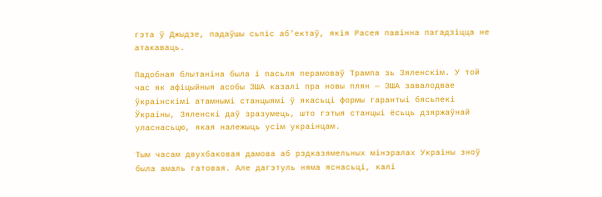гэта ў Джыдзе, падаўшы сьпіс аб’ектаў, якія Расея павінна пагадзіцца не атакаваць.

Падобная блытаніна была і пасьля перамоваў Трампа зь Зяленскім. У той час як афіцыйныя асобы ЗША казалі пра новы плян — ЗША завалодвае ўкраінскімі атамнымі станцыямі ў якасьці формы гарантыі бясьпекі Ўкраіны, Зяленскі даў зразумець, што гэтыя станцыі ёсьць дзяржаўнай уласнасьцю, якая належыць усім украінцам.

Тым часам двухбаковая дамова аб рэдказямельных мінэралах Украіны зноў была амаль гатовая. Але дагэтуль няма яснасьці, калі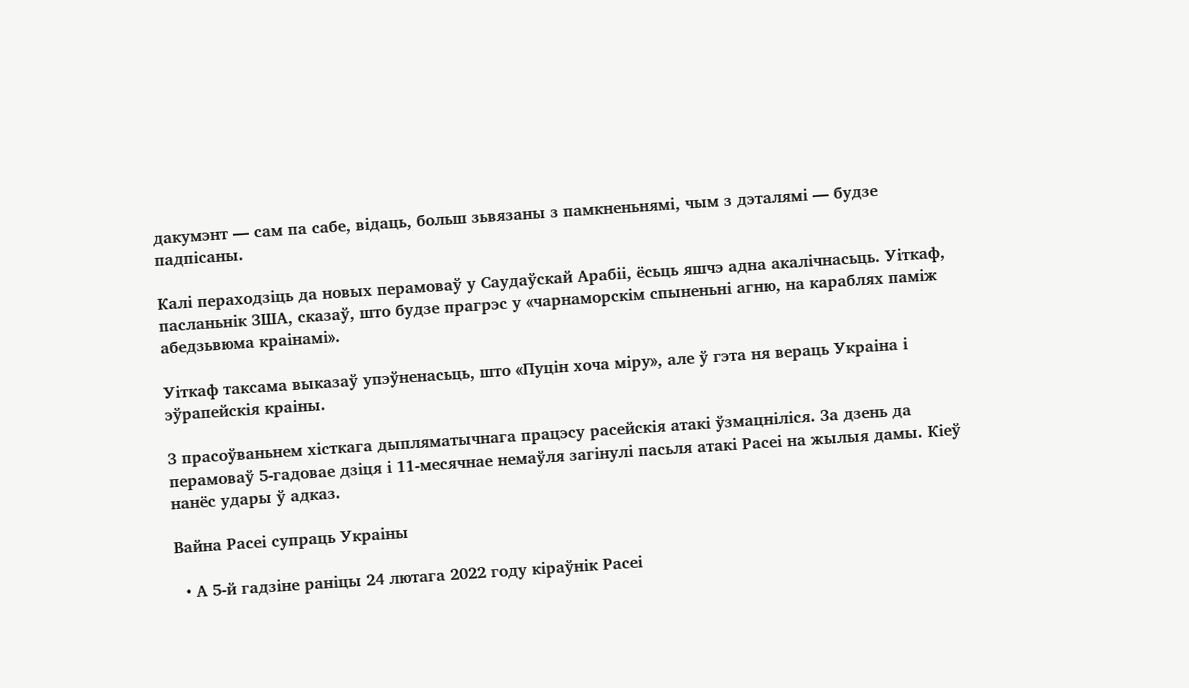дакумэнт — сам па сабе, відаць, больш зьвязаны з памкненьнямі, чым з дэталямі — будзе падпісаны.

Калі пераходзіць да новых перамоваў у Саудаўскай Арабіі, ёсьць яшчэ адна акалічнасьць. Уіткаф, пасланьнік ЗША, сказаў, што будзе прагрэс у «чарнаморскім спыненьні агню, на караблях паміж абедзьвюма краінамі».

Уіткаф таксама выказаў упэўненасьць, што «Пуцін хоча міру», але ў гэта ня вераць Украіна і эўрапейскія краіны.

З прасоўваньнем хісткага дыпляматычнага працэсу расейскія атакі ўзмацніліся. За дзень да перамоваў 5-гадовае дзіця і 11-месячнае немаўля загінулі пасьля атакі Расеі на жылыя дамы. Кіеў нанёс удары ў адказ.

Вайна Расеі супраць Украіны

  • А 5-й гадзіне раніцы 24 лютага 2022 году кіраўнік Расеі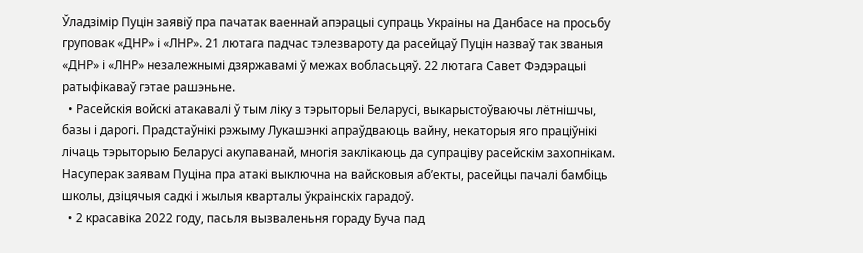Ўладзімір Пуцін заявіў пра пачатак ваеннай апэрацыі супраць Украіны на Данбасе на просьбу груповак «ДНР» і «ЛНР». 21 лютага падчас тэлезвароту да расейцаў Пуцін назваў так званыя «ДНР» і «ЛНР» незалежнымі дзяржавамі ў межах вобласьцяў. 22 лютага Савет Фэдэрацыі ратыфікаваў гэтае рашэньне.
  • Расейскія войскі атакавалі ў тым ліку з тэрыторыі Беларусі, выкарыстоўваючы лётнішчы, базы і дарогі. Прадстаўнікі рэжыму Лукашэнкі апраўдваюць вайну, некаторыя яго праціўнікі лічаць тэрыторыю Беларусі акупаванай, многія заклікаюць да супраціву расейскім захопнікам. Насуперак заявам Пуціна пра атакі выключна на вайсковыя аб’екты, расейцы пачалі бамбіць школы, дзіцячыя садкі і жылыя кварталы ўкраінскіх гарадоў.
  • 2 красавіка 2022 году, пасьля вызваленьня гораду Буча пад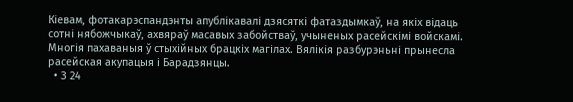Кіевам, фотакарэспандэнты апублікавалі дзясяткі фатаздымкаў, на якіх відаць сотні нябожчыкаў, ахвяраў масавых забойстваў, учыненых расейскімі войскамі. Многія пахаваныя ў стыхійных брацкіх магілах. Вялікія разбурэньні прынесла расейская акупацыя і Барадзянцы.
  • З 24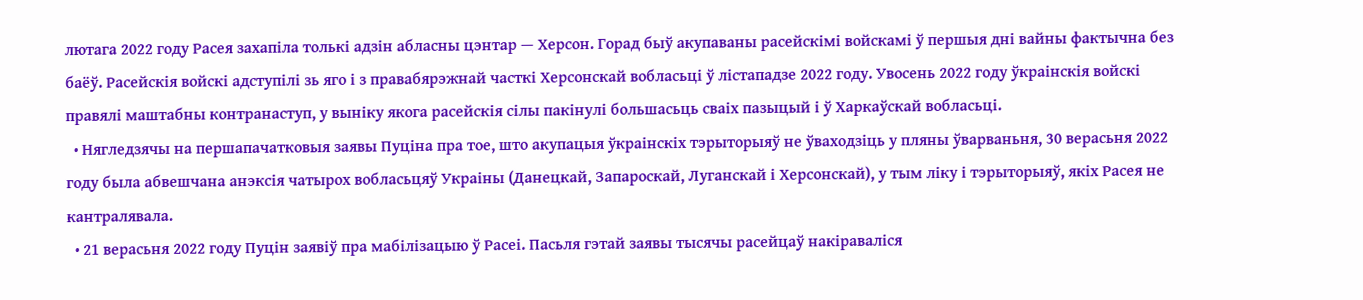лютага 2022 году Расея захапіла толькі адзін абласны цэнтар — Херсон. Горад быў акупаваны расейскімі войскамі ў першыя дні вайны фактычна без баёў. Расейскія войскі адступілі зь яго і з правабярэжнай часткі Херсонскай вобласьці ў лістападзе 2022 году. Увосень 2022 году ўкраінскія войскі правялі маштабны контранаступ, у выніку якога расейскія сілы пакінулі большасьць сваіх пазыцый і ў Харкаўскай вобласьці.
  • Нягледзячы на першапачатковыя заявы Пуціна пра тое, што акупацыя ўкраінскіх тэрыторыяў не ўваходзіць у пляны ўварваньня, 30 верасьня 2022 году была абвешчана анэксія чатырох вобласьцяў Украіны (Данецкай, Запароскай, Луганскай і Херсонскай), у тым ліку і тэрыторыяў, якіх Расея не кантралявала.
  • 21 верасьня 2022 году Пуцін заявіў пра мабілізацыю ў Расеі. Пасьля гэтай заявы тысячы расейцаў накіраваліся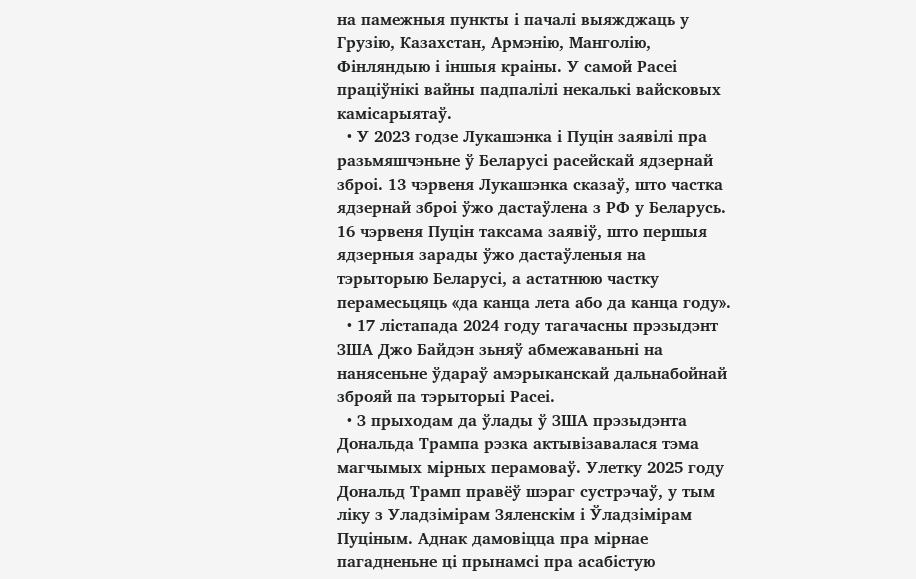на памежныя пункты і пачалі выяжджаць у Грузію, Казахстан, Армэнію, Манголію, Фінляндыю і іншыя краіны. У самой Расеі праціўнікі вайны падпалілі некалькі вайсковых камісарыятаў.
  • У 2023 годзе Лукашэнка і Пуцін заявілі пра разьмяшчэньне ў Беларусі расейскай ядзернай зброі. 13 чэрвеня Лукашэнка сказаў, што частка ядзернай зброі ўжо дастаўлена з РФ у Беларусь. 16 чэрвеня Пуцін таксама заявіў, што першыя ядзерныя зарады ўжо дастаўленыя на тэрыторыю Беларусі, а астатнюю частку перамесьцяць «да канца лета або да канца году».
  • 17 лістапада 2024 году тагачасны прэзыдэнт ЗША Джо Байдэн зьняў абмежаваньні на нанясеньне ўдараў амэрыканскай дальнабойнай зброяй па тэрыторыі Расеі.
  • З прыходам да ўлады ў ЗША прэзыдэнта Дональда Трампа рэзка актывізавалася тэма магчымых мірных перамоваў. Улетку 2025 году Дональд Трамп правёў шэраг сустрэчаў, у тым ліку з Уладзімірам Зяленскім і Ўладзімірам Пуціным. Аднак дамовіцца пра мірнае пагадненьне ці прынамсі пра асабістую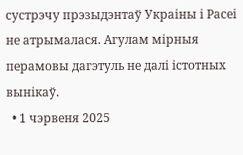сустрэчу прэзыдэнтаў Украіны і Расеі не атрымалася. Агулам мірныя перамовы дагэтуль не далі істотных вынікаў.
  • 1 чэрвеня 2025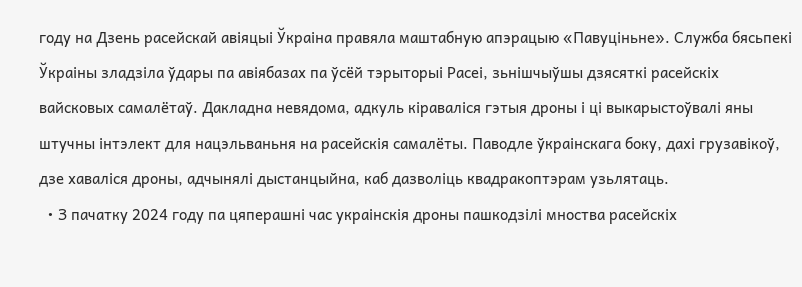году на Дзень расейскай авіяцыі Ўкраіна правяла маштабную апэрацыю «Павуціньне». Служба бясьпекі Ўкраіны зладзіла ўдары па авіябазах па ўсёй тэрыторыі Расеі, зьнішчыўшы дзясяткі расейскіх вайсковых самалётаў. Дакладна невядома, адкуль кіраваліся гэтыя дроны і ці выкарыстоўвалі яны штучны інтэлект для нацэльваньня на расейскія самалёты. Паводле ўкраінскага боку, дахі грузавікоў, дзе хаваліся дроны, адчынялі дыстанцыйна, каб дазволіць квадракоптэрам узьлятаць.
  • З пачатку 2024 году па цяперашні час украінскія дроны пашкодзілі мноства расейскіх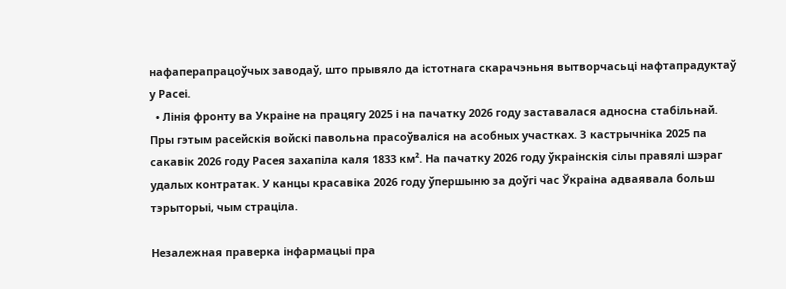нафаперапрацоўчых заводаў, што прывяло да істотнага скарачэньня вытворчасьці нафтапрадуктаў у Расеі.
  • Лінія фронту ва Украіне на працягу 2025 і на пачатку 2026 году заставалася адносна стабільнай. Пры гэтым расейскія войскі павольна прасоўваліся на асобных участках. З кастрычніка 2025 па сакавік 2026 году Расея захапіла каля 1833 км². На пачатку 2026 году ўкраінскія сілы правялі шэраг удалых контратак. У канцы красавіка 2026 году ўпершыню за доўгі час Ўкраіна адваявала больш тэрыторыі, чым страціла.

Незалежная праверка інфармацыі пра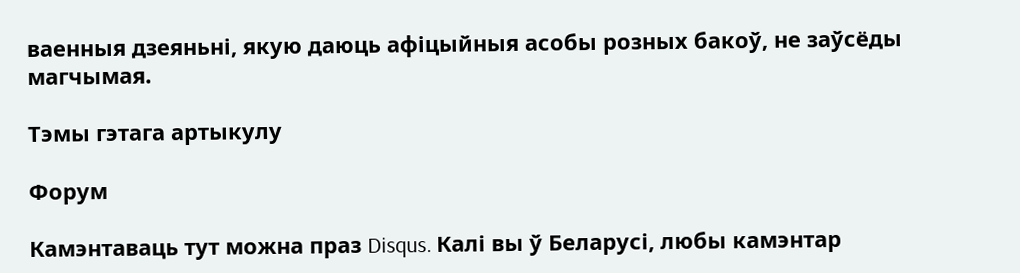ваенныя дзеяньні, якую даюць афіцыйныя асобы розных бакоў, не заўсёды магчымая.

Тэмы гэтага артыкулу

Форум

Камэнтаваць тут можна праз Disqus. Калі вы ў Беларусі, любы камэнтар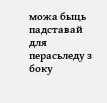можа быць падставай для перасьледу з боку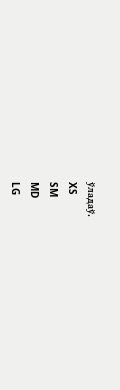ўладаў.
XS
SM
MD
LG